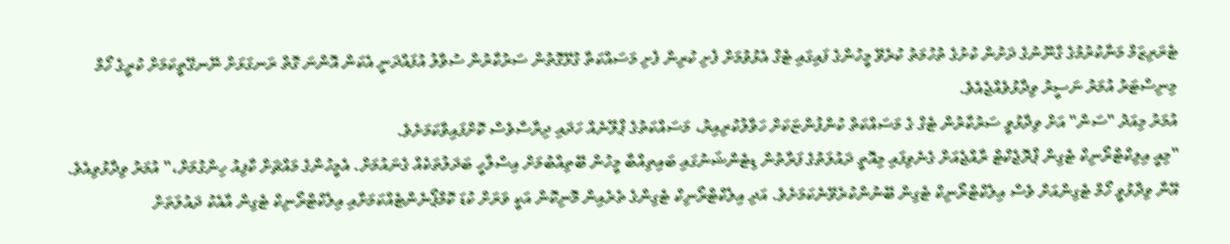ޓެރަރިޒަމް މަނާކުރުމުގެ ގާނޫނުގެ ދަށުން ކުށުގެ ތުހުމަތު ކުރެވޭ މީހުންގެ ފައިގައި ޓެގް އެޅުވުމަށް ފެށި ކުރިން ފެށި މަސައްކަތާ ގުޅޭގޮތުން ސަރުކާރުން ސުވާލު އުފައްދަނީ އެކަން އޮންނަ ގޮތް ރަނގަޅަށް ނޭނގޭތީކަމަށް ކުރީގެ ހޯމް މިނިސްޓަރު އުމަރު ނަސީރު ވިދާޅުވެއްޖެއެވެ.
އުމަރު މިއަދު "ސަން" އަށް ވިދާޅުވީ ސަރުކާރުން ޓެގް ގެ މަސައްކަތް ކުންފުންޏަކަށް ހަވާލުކުރިއިރު، މަސައްކަތުގެ ޕްލޭނެއް ހަދައި ދިރާސާވެސް ކޮށްފައިވާކަމަށެވެ.
"މިއީ އިލިކްޓްރޯނިކް ޓެގިން ޕްރޮޖެކްޓް ރާއްޖެއަށް ގެނެވިފައި މިއޮތީ ދައުލަތުގެ ފަރާތުން ޑިޓެންޝަނުގައި ބައިތިއްބާ މީހުން ބޭތިއްބުމަށް އިސްލާހީ ބަދަލުތަކެއް ގެނައުމަށް. އެމީހުންގެ މައްޗަށް ކާފިއު ހިންގުމަށް،" އުމަރު ވިދާޅުވިއެވެ.
އޭނާ ވިދާޅުވީ ހޯމް ޓެގިންއަށް ވެސް އިލެކްޓްރޯނިކް ޓެގިން ބޭނުންކުރެވޭނެކަމަށެވެ. އަދި އިލެކްޓްރޯނިކް ޓެގިންގެ ތެރެއިން މޮނިކޮން އަކީ ވަރަށް ކުޑަ ކޮމްޕޯނެންޓެއްކަމަށާއި އިލެކްޓްރޯނިކް ޓެގިން އާއެކު ދައުލަތަށް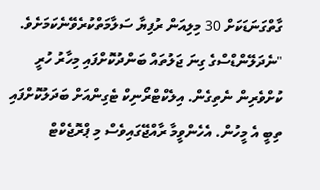ގާތްގަނަޑަކަށް 30 މިލިއަން ރުފިޔާ ސަލާމަތްކުރެވޭނެކަމަށެވެ.
"ނެދަލޭންޑްސްގެ ގިނަ ޖަލުތައް ބަންދުކޮށްފައި މިހާރު ހުރީ ކުށްވެރިން ނެތިގެން. އިލެކްޓްރޯނިކް ޓެގިންއަށް ބަދަލުކޮށްފައި ތިބީ އެ މީހުން. އެހެންވީމާ ރާއްޖޭގައިވެސް މި ޕްރޮޖެކްޓް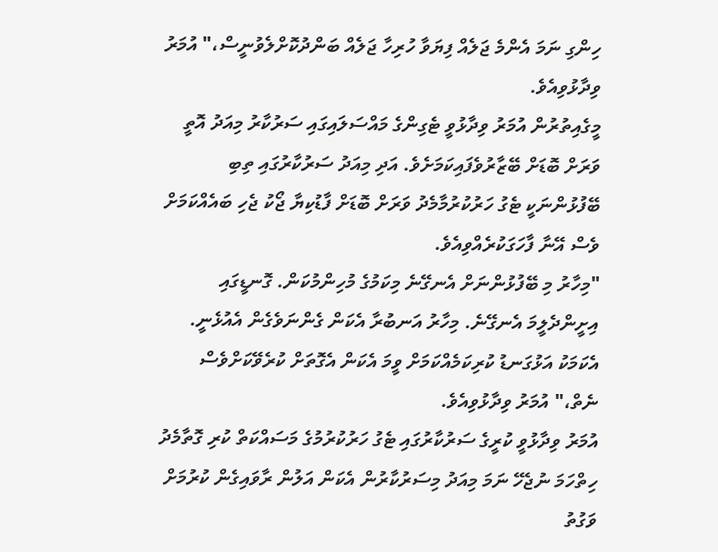ހިންގި ނަމަ އެންމެ ޖަލެއް ފިޔަވާ ހުރިހާ ޖަލެއް ބަންދުކޮށްލެވުނީސް،" އުމަރު ވިދާޅުވިއެވެ.
މީގެއިތުރުން އުމަރު ވިދާޅުވީ ޓެގިންގެ މައްސަލައިގައި ސަރުކާރު މިއަދު އޮތީ ވަރަށް ބޮޑަށް ބޭޒާރުވެފައިކަމަށެވެ. އަދި މިއަދު ސަރުކާރުގައި ތިބި ބޭފުޅުންނަކީ ޓެގު ހަރުކުރުމާމެދު ވަރަށް ބޮޑަށް ފާޑުކިޔާ ޖޯކު ޖެހި ބައެއްކަމަށް ވެސް އޭނާ ފާހަގަކުރެއްވިއެވެ.
"މިހާރު މި ބޭފުޅުންނަށް އެނގޭނެ މިކަމުގެ މުހިންމުކަން. ގޮނޑީގައި އިށީންދެލީމަ އެނގޭނެ. މިހާރު އަނބުރާ އެކަން ގެންނަވެގެން އެއުޅެނީ. އެކަމަކު އަޅުގަނޑު ކުރިކަމެއްކަމަށް ވީމަ އެކަން އެގޮތަށް ކުރެވޭކަށްވެސް ނެތް،" އުމަރު ވިދާޅުވިއެވެ.
އުމަރު ވިދާޅުވީ ކުރީގެ ސަރުކާރުގައި ޓެގު ހަރުކުރުމުގެ މަސައްކަތް ކުރި ގޮތާމެދު ހިތްހަމަ ނުޖެހޭ ނަމަ މިއަދު މިސަރުކާރުން އެކަން އަލުން ރާވައިގެން ކުރުމަށް ވަގުތު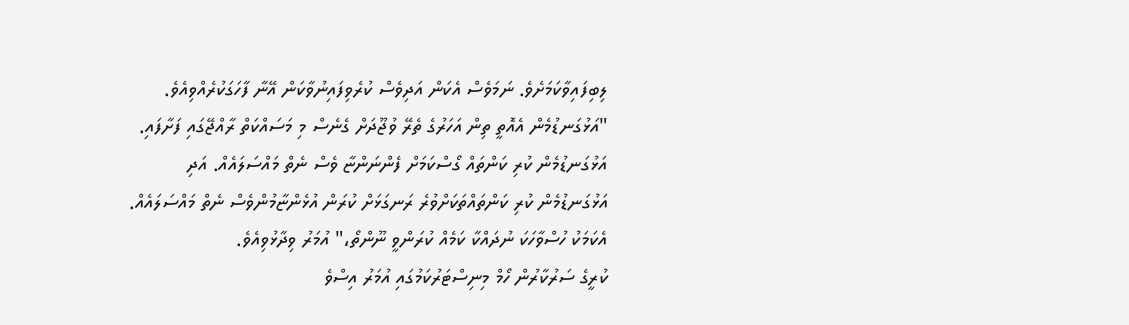ލިބިފައިވާކަމަށެވެ. ނަމަވެސް އެކަން އަދިވެސް ކުރެވިފައިނުވާކަން އޭނާ ފާހަގަކުރެއްވިއެވެ.
"އަޅުގަނޑުމެން އެއޮތީ ތިން އަހަރުގެ ތެރޭ ވުޖޫދަށް ގެނެސް މި މަސައްކަތް ރާއްޖޭގައި ފަށާފައި. އަޅުގަނޑުމެން ކުރި ކަންތައް ގޯސްކަމަށް ފެންނަންޏާ ވެސް ނެތް މައްސަލައެއް. އަދި އަޅުގަނޑުމެން ކުރި ކަންތައްތަކަށްވުރެ ރަނގަޅަށް ކުރަން އުޅެންޏާމުންވެސް ނެތް މައްސަލައެއް. އެކަމަކު ހުސްވާހަކަ ނުދައްކާ ކަމެއް ކުރަންވީ ނޫންތޯ،" އުމަރު ވިދާޅުވިއެވެ.
ކުރީގެ ސަރުކާރުން ހޯމް މިނިސްޓަރުކަމުގައި އުމަރު އިސްވެ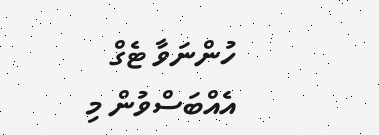ހުންނަވާ ޓެގް އެއްބަސްވުން މި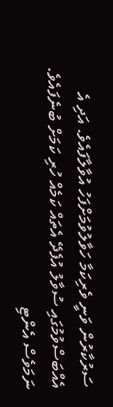ސަރުކާރުން ވަނީ ވެރިކަމާ ހަވާލުވުމަށްފަހު އުވާލާފައެވެ. އަދި އެ އެއްބަސްވުމުގައި ސުވާލު އުފެދޭ އެތައް ކަމެއް ހުރި ކަމަށް ބުނެފައެވެ.
ނަމަވެސް އެންޓި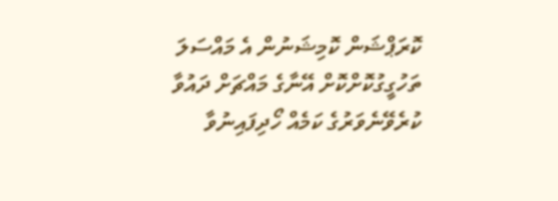ކޮރަޕްޝަން ކޮމިޝަނުން އެ މައްސަލަ ތަހުގީގުކޮށްކޮށް އޭނާގެ މައްޗަށް ދައުވާ ކުރެވޭނެވަރުގެ ކަމެއް ހޯދިފައިނުވާ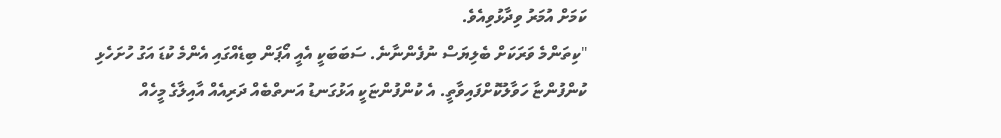ކަމަށް އުމަރު ވިދާޅުވިއެވެ.
"ކިތަންމެ ވަރަކަށް ބެލިޔަސް ނުފެންނާނެ. ސަބަބަކީ އެއީ އޯޕަން ބިޑެއްގައި އެންމެ ކުޑަ އަގު ހުށަހެޅި ކުންފުންޏާ ހަވާލުކޮށްފައިވާތީ. އެ ކުންފުންޏަކީ އަޅުގަނޑު އަނތްބެއް ދަރިއެއް އާއިލާގެ މީހެއް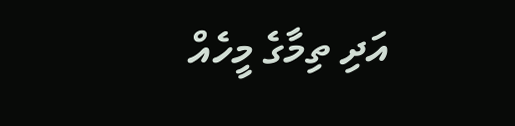އަދި ތިމާގެ މީހެއް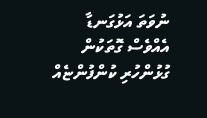ނުވަތަ އަޅުގަނޑާ އެއްވެސް ގޮތަކުން ގުޅުންހުރި ކުންފުންޏެއް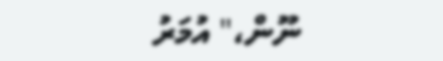ނޫން،" އުމަރު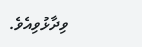ވިދާޅުވިއެވެ.